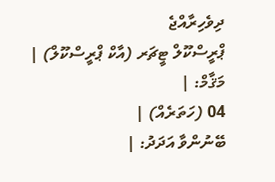ދިވެހިރާއްޖެ
ޕްރީސްކޫލް ޓީޗަރ (އާކް ޕްރީސްކޫލް) |
މަޤާމް: |
04 (ހަތަރެއް) |
ބޭނުންވާ އަދަދު: |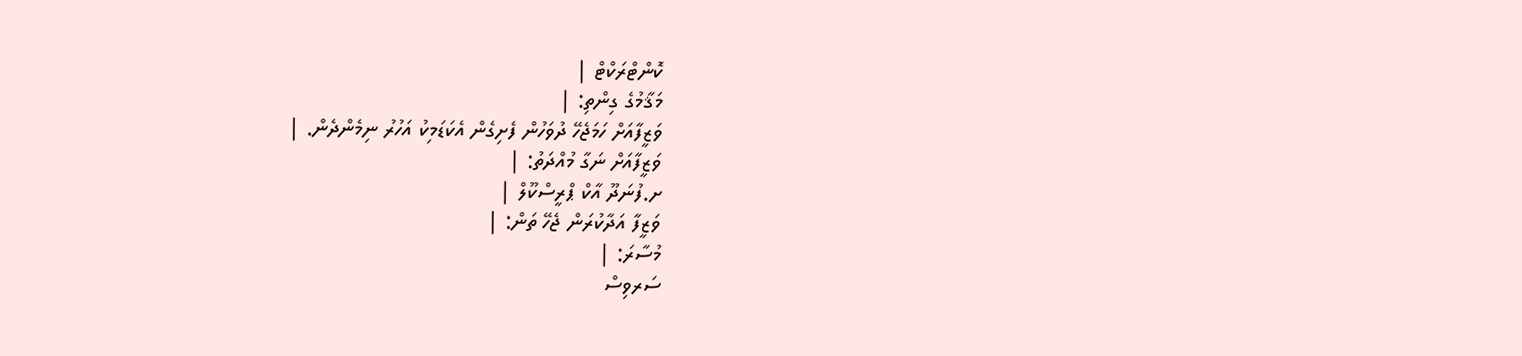ކޮންޓްރަކްޓް |
މަޤާމުގެ ގިންތި: |
ވަޒީފާއަށް ހަމަޖެހޭ ދުވަހުން ފެށިގެން އެކަޑަމިކު އަހުރު ނިމެންދެން. |
ވަޒީފާއަށް ނަގާ މުއްދަތު: |
ށ.ފުނަދޫ އާކް ޕްރީސްކޫލް |
ވަޒީފާ އަދާކުރަން ޖެހޭ ތަން: |
މުސާރަ: |
ސަރވިސް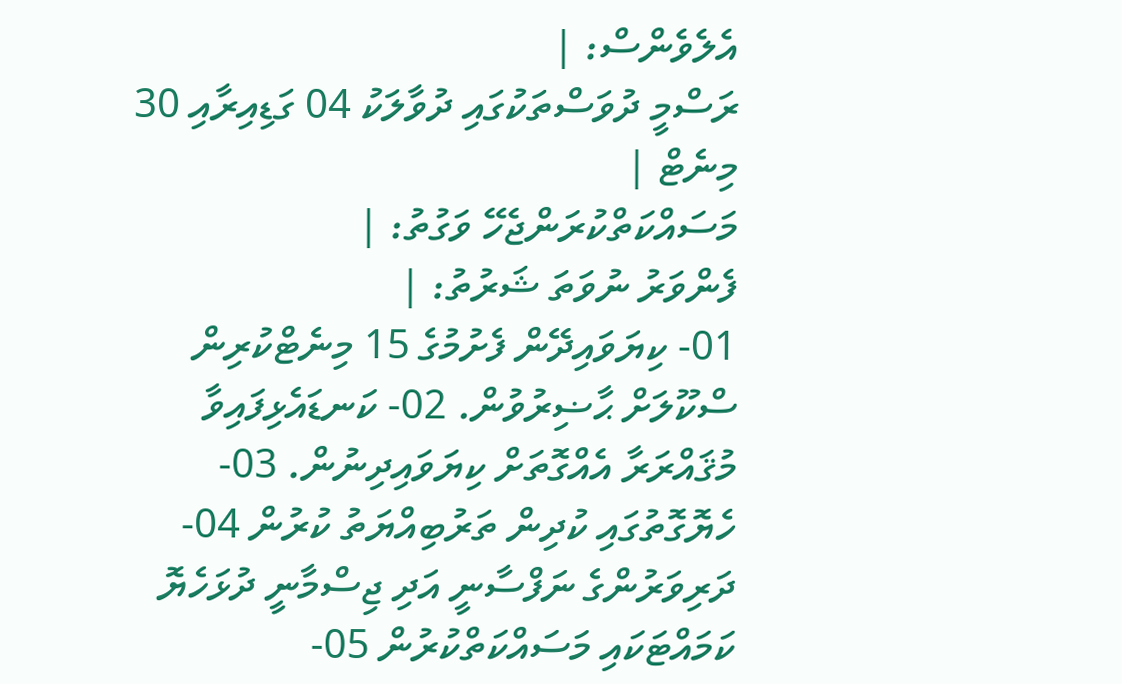އެލެވެންސް: |
ރަސްމީ ދުވަސްތަކުގައި ދުވާލަކު 04 ގަޑިއިރާއި 30 މިނެޓް |
މަސައްކަތްކުރަންޖެހޭ ވަގުތު: |
ފެންވަރު ނުވަތަ ޝަރުތު: |
01- ކިޔަވައިދޭން ފެށުމުގެ 15 މިނެޓްކުރިން ސްކޫލަށް ޙާޟިރުވުން. 02- ކަނޑައެޅިފައިވާ މުޤައްރަރާ އެއްގޮތަށް ކިޔަވައިދިނުން. 03- ހެޔޮގޮތުގައި ކުދިން ތަރުބިއްޔަތު ކުރުން 04- ދަރިވަރުންގެ ނަފްސާނީ އަދި ޖިސްމާނީ ދުޅަހެޔޮ ކަމައްޓަކައި މަސައްކަތްކުރުން 05-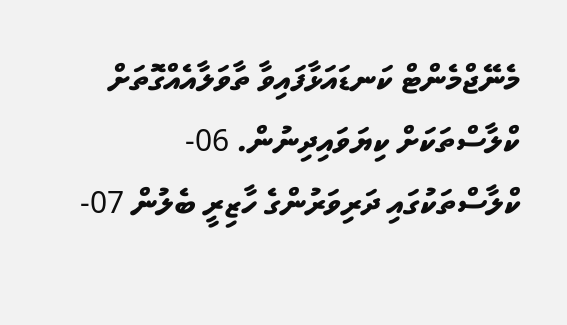މެނޭޖްމެންޓް ކަނޑައަޅާފައިވާ ތާވަލާއެއްގޮތަށް ކްލާސްތަކަށް ކިޔަވައިދިނުން. 06- ކްލާސްތަކުގައި ދަރިވަރުންގެ ހާޒިރީ ބެލުން 07-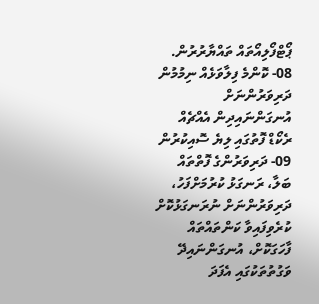ޕޯޓްފޯލިއޯތައް ތައްޔާރުރުން. 08- ކޮންމެ ފިލާވަޅެއް ނިމުމުން ދަރިވަރުންނަށް އުނގަންނައިދިން އެއްޗެއް ރެކޯޑް ފޮތުގައި ލިޔެ ސޮއިކުރުން 09- ދަރިވަރުންގެ ފޮތްތައް ބަލާ، ރަނގަޅު ކުރުމަށްފަހު، ދަރިވަރުންނަށް ނުރަނގަޅުކޮށް ކުރެވިފައިވާ ކަންތައްތައް ފާހަގަކޮށް، އުނގަންނައިދޭ ވަގުތުތަކުގައި އެފަދަ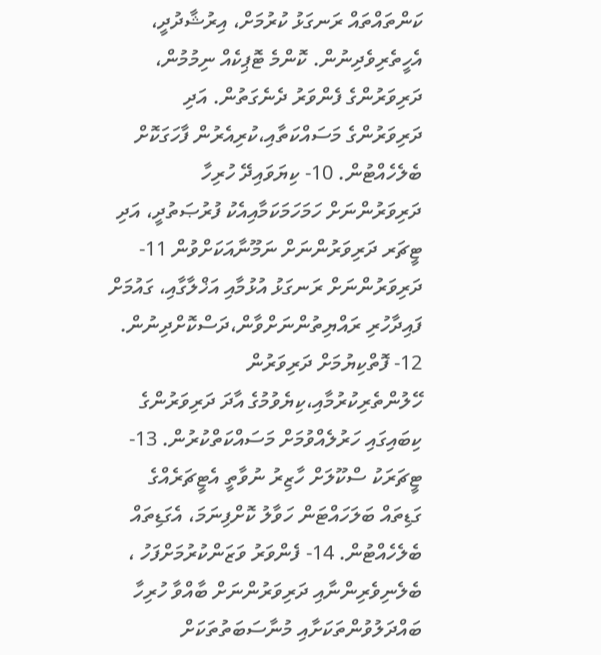ކަންތައްތައް ރަނގަޅު ކުރުމަށް، އިރުޝާދުދީ، އެހީތެރިވެދިނުން. ކޮންމެ ޓޮޕިކެއް ނިމުމުން، ދަރިވަރުންގެ ފެންވަރު ދެނެގަތުން. އަދި ދަރިވަރުންގެ މަސައްކަތާއި،ކުރިއެރުން ފާހަގަކޮށް ބެލެހެއްޓުން. 10- ކިޔަވައިދޭ ހުރިހާ ދަރިވަރުންނަށް ހަމަހަމަކަމާއިއެކު ފުރުޞަތުދީ، އަދި ޓީޗަރ ދަރިވަރުންނަށް ނަމޫނާއަކަށްވުން 11- ދަރިވަރުންނަށް ރަނގަޅު އުޅުމާއި އަޚްލާގާއި، ގައުމަށް ފައިދާހުރި ރައްޔިތުންނަށްވާން،ދަސްކޮށްދިނުން. 12- ފޮތްކިޔުމަށް ދަރިވަރުން ހޭލުންތެރިކުރުމާއި،ކިޔެވުމުގެ އާދަ ދަރިވަރުންގެ ކިބައިގައި ހަރުލެއްވުމަށް މަސައްކަތްކުރުން. 13- ޓީޗަރަކު ސްކޫލަށް ހާޒިރު ނުވާތީ އެޓީޗަރެއްގެ ގަޑިތައް ބަލަހައްޓަން ހަވާލު ކޮށްފިނަމަ، އެގަޑިތައް ބެލެހެއްޓުން. 14- ފެންވަރު ވަޒަންކުރުމަށްފަހު ، ބެލެނިވެރިންނާއި ދަރިވަރުންނަށް ބާއްވާ ހުރިހާ ބައްދަލުވުންތަކަށާއި މުނާސަބަތުތަކަށް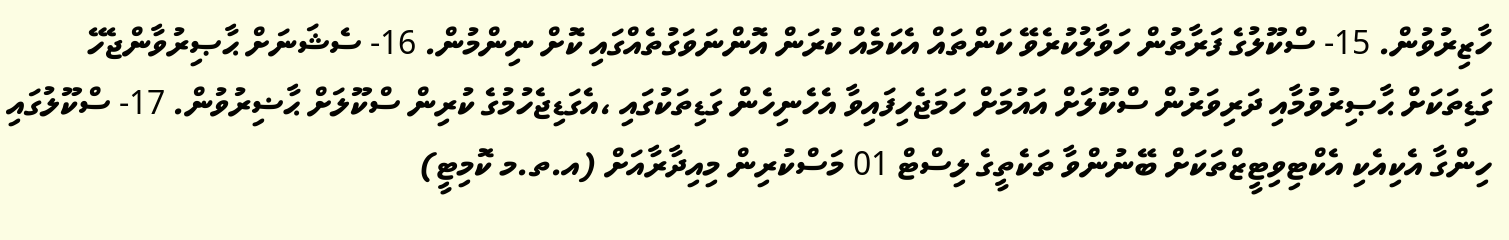ހާޒިރުވުން. 15- ސްކޫލުގެ ފަރާތުން ހަވާލުކުރެވޭ ކަންތައް އެކަމެއް ކުރަން އޮންނަވަގުތެއްގައި ކޮށް ނިންމުން. 16- ސެޝަނަށް ޙާޞިރުވާންޖެހޭ ގަޑިތަކަށް ޙާޞިރުވުމާއި ދަރިވަރުން ސްކޫލަށް އައުމަށް ހަމަޖެހިފައިވާ އެހެނިހެން ގަޑިތަކުގައި ،އެގަޑިޖެހުމުގެ ކުރިން ސްކޫލަށް ޙާޟިރުވުން. 17- ސްކޫލުގައި ހިންގާ އެކިއެކި އެކްޓިވިޓީޒްތަކަށް ބޭނުންވާ ތަކެތީގެ ލިސްޓް 01 މަސްކުރިން މިއިދާރާއަށް (އ.ތ.މ ކޮމިޓީ)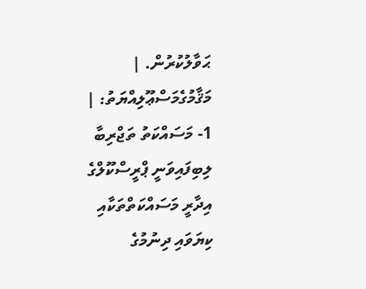ޙަވާލުކުރުން. |
މަޤާމުގެމަސްޢޫލިއްޔަތު: |
1- މަސައްކަތު ތަޖްރިބާ ލިބިފައިވަނީ ޕްރީސްކޫލްގެ އިދާރީ މަސައްކަތްތަކާއި ކިޔަވައި ދިނުމުގެ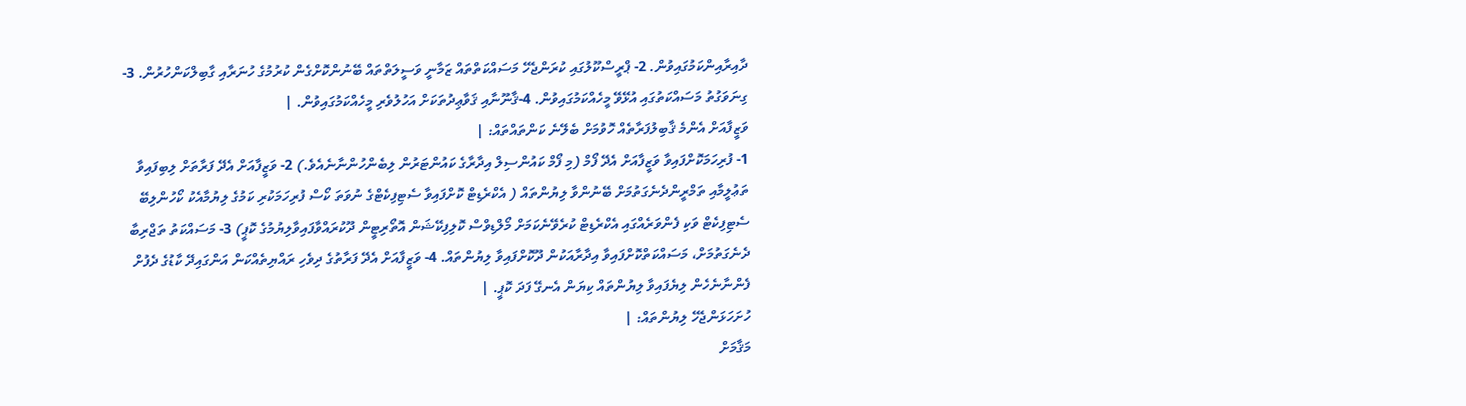ދާއިރާއިންކަމުގައިވުން. 2- ޕްރީސްކޫލުގައި ކުރަންޖެހޭ މަސައްކަތްތައް ޒަމާނީ ވަސީލަތްތައް ބޭނުންކޮށްގެން ކުރުމުގެ ހުނަރާއި ގާބިލްކަންހުރުން. 3- ގިނަވަގުތު މަސައްކަތުގައި އުޅޭވޭ މީހެއްކަމުގައިވުން. 4-ޤާނޫނާއި ޤަވާޢިދުތަކަށް އަހުލުވެރި މީހެއްކަމުގައިވުން. |
ވަޒީފާއަށް އެންމެ ޤާބިލުފަރާތެއް ހޮވުމަށް ބެލޭނެ ކަންތައްތައް: |
1- ފުރިހަމަކޮށްފައިވާ ވަޒީފާއަށް އެދޭ ފޯމް (މި ފޯމް ކައުންސިލް އިދާރާގެ ކައުންޓަރުން ލިބެންހުންނާނެއެވެ.) 2- ވަޒީފާއަށް އެދޭ ފަރާތަށް ލިބިފައިވާ ތަޢުލީމާއި ތަމްރީންދެނެގަތުމަށް ބޭނުންވާ ލިޔުންތައް ( އެކްރެޑިޓް ކޮށްފައިވާ ސެޓިފިކެޓްގެ ނުވަތަ ކޯސް ފުރިހަމަކުރި ކަމުގެ ލިޔުމާއެކު ކޯހުންލިބޭ ސެޓިފިކެޓް ވަކި ފެންވަރެއްގައި އެކްރެޑިޓް ކުރެވޭނެކަމަށް މޯލްޑިވްސް ކޮލިފިކޭޝަން އޮތޯރިޓީން ދޫކުރައްވާފައިވާލިޔުމުގެ ކޮޕީ) 3- މަސައްކަތު ތަޖްރިބާ ދެނެގަތުމަށް، މަސައްކަތްކޮށްފައިވާ އިދާރާއަކުން ދޫކޮށްފައިވާ ލިޔުންތައް. 4- ވަޒީފާއަށް އެދޭ ފަރާތުގެ ދިވެހި ރައްޔިތެއްކަން އަންގައިދޭ ކާޑުގެ ދެފުށް ފެންނާނެހެން ލިޔެފައިވާ ލިޔުންތައް ކިޔަން އެނގޭ ފަދަ ކޮޕީ. |
ހުށަހަޅަންޖެހޭ ލިޔުންތައް: |
މަޤާމަށް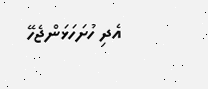އެދި ހުށަހަޅަންޖެހޭ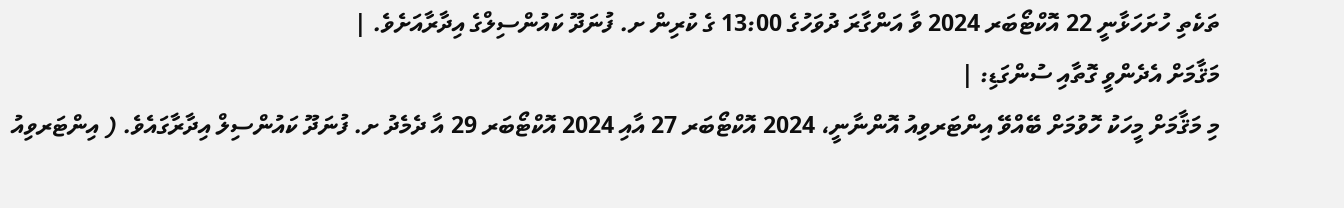ތަކެތި ހުށަހަޅާނީ 22 އޮކްޓޯބަރ 2024 ވާ އަންގާރަ ދުވަހުގެ 13:00 ގެ ކުރިން ށ. ފުނަދޫ ކައުންސިލްގެ އިދާރާއަށެވެ. |
މަޤާމަށް އެދެންވީ ގޮތާއި ސުންގަޑި: |
މި މަޤާމަށް މީހަކު ހޮވުމަށް ބޭއްވޭ އިންޓަރވިއު އޮންނާނީ، 2024 އޮކްޓޯބަރ 27 އާއި 2024 އޮކްޓޯބަރ 29 އާ ދެމެދު ށ. ފުނަދޫ ކައުންސިލް އިދާރާގައެވެ. ( އިންޓަރވިއު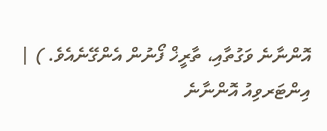އޮންނާނެ ވަގުތާއި، ތާރީޚް ފޯނުން އެންގޭނެއެވެ. ) |
އިންޓަރވިއު އޮންނާނެ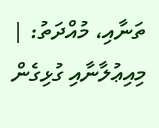ތަނާއި، މުއްދަތު: |
މިއިޢުލާނާއި ގުޅިގެން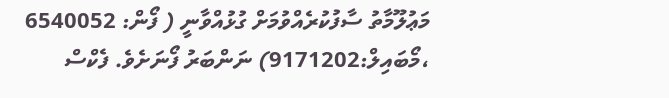މަޢުލޫމާތު ސާފުކުރެއްވުމަށް ގުޅުއްވާނީ ( ފޯން: 6540052 ،މޯބައިލް:9171202) ނަންބަރު ފޯނަށެވެ. ފެކްސް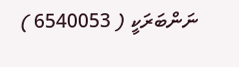ނަންބަރަކީ ( 6540053 )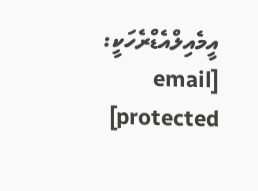އީމެއިލްއެޑްރެހަކީ: [email protected]